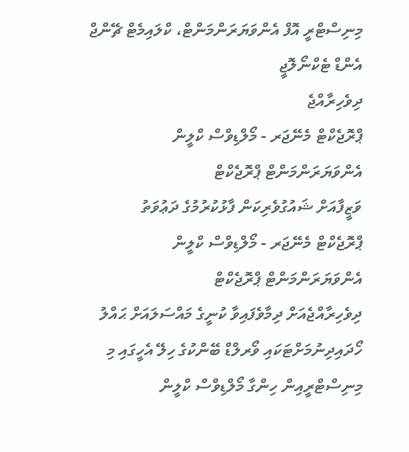މިނިސްޓްރީ އޮފް އެންވަޔަރަންމަންޓް، ކްލައިމެޓް ޗޭންޖް އެންޑް ޓެކްނޯލޮޖީ
ދިވެހިރާއްޖެ
ޕްރޮޖެކްޓް މެނޭޖަރ - މޯލްޑިވްސް ކްލީން އެންވަޔަރަންމަންޓް ޕްރޮޖެކްޓް
ވަޒީފާއަށް ޝައުގުވެރިކަން ފާޅުކުރުމުގެ ދަޢުވަތު
ޕްރޮޖެކްޓް މެނޭޖަރ - މޯލްޑިވްސް ކްލީން އެންވަޔަރަންމަންޓް ޕްރޮޖެކްޓް
ދިވެހިރާއްޖެއަށް ދިމާވެފައިވާ ކުނީގެ މައްސަލައަށް ޙައްލު ހޯދައިދިނުމަށްޓަކައި ވޯރލްޑް ބޭންކުގެ ހިލޭ އެހީގައި މި މިނިސްޓްރީއިން ހިންގާ މޯލްޑިވްސް ކްލީން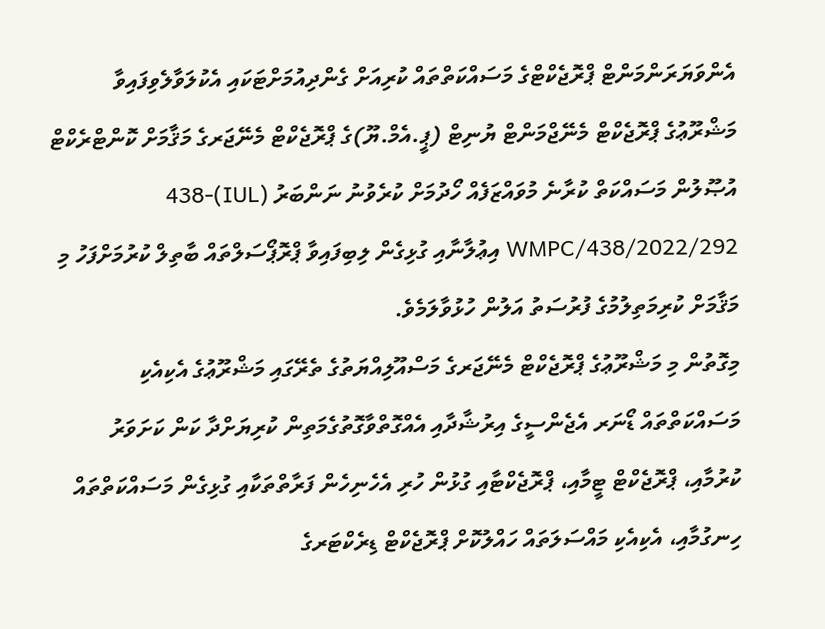އެންވަޔަރަންމަންޓް ޕްރޮޖެކްޓްގެ މަސައްކަތްތައް ކުރިއަށް ގެންދިއުމަށްޓަކައި އެކުލަވާލެވިފައިވާ މަޝްރޫޢުގެ ޕްރޮޖެކްޓް މެނޭޖްމަންޓް ޔުނިޓް (ޕީ.އެމް.ޔޫ)ގެ ޕްރޮޖެކްޓް މެނޭޖަރގެ މަޤާމަށް ކޮންޓްރެކްޓް އުޞޫލުން މަސައްކަތް ކުރާނެ މުވައްޒަފެއް ހޯދުމަށް ކުރެވުނު ނަންބަރު (IUL)438-WMPC/438/2022/292 އިޢުލާނާއި ގުޅިގެން ލިބިފައިވާ ޕްރޮޕޯސަލްތައް ބާތިލް ކުރުމަށްފަހު މި މަޤާމަށް ކުރިމަތިލުމުގެ ފުރުސަތު އަލުން ހުޅުވާލަމެވެ.
މިގޮތުން މި މަޝްރޫޢުގެ ޕްރޮޖެކްޓް މެނޭޖަރގެ މަސްއޫލިއްޔަތުގެ ތެރޭގައި މަޝްރޫޢުގެ އެކިއެކި މަސައްކަތްތައް ޑޯނަރ އެޖެންސީގެ އިރުޝާދާއި އެއްގޮތްވާގޮތުގެމަތިން ކުރިޔަށްދާ ކަން ކަށަވަރު ކުރުމާއި، ޕްރޮޖެކްޓް ޓީމާއި، ޕްރޮޖެކްޓާއި ގުޅުން ހުރި އެހެނިހެން ފަރާތްތަކާއި ގުޅިގެން މަސައްކަތްތައް ހިނގުމާއި، އެކިއެކި މައްސަލަތައް ހައްލުކޮށް ޕްރޮޖެކްޓް ޑިރެކްޓަރގެ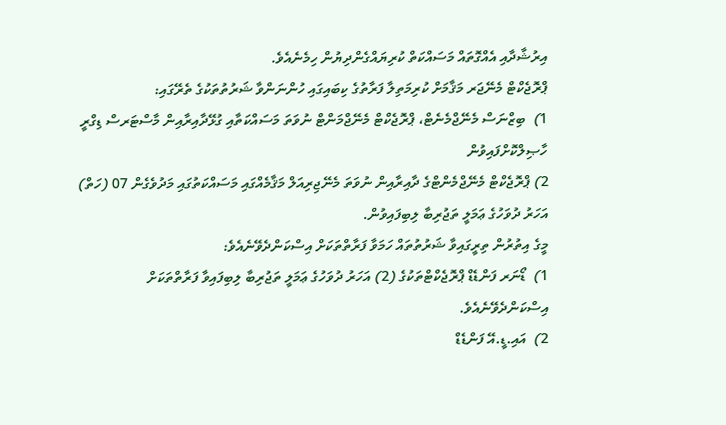އިރުޝާދާއި އެއްގޮތައް މަސައްކަތް ކުރިޔައްގެންދިޔުން ހިމެނެއެވެ.
ޕްރޮޖެކްޓް މެނޭޖަރ މަޤާމަށް ކުރިމަތިލާ ފަރާތުގެ ކިބައިގައި ހުންނަންވާ ޝަރުތުތަކުގެ ތެރޭގައި:
1)  ބިޒްނަސް މެނޭޖްމެނެޓް، ޕްރޮޖެކްޓް މެނޭޖްމަންޓް ނުވަތަ މަސައްކަތާއި ގުޅޭދާއިރާއިން މާސްޓަރސް ޑިގްރީ ހާޞިލްކޮށްފައިވުން
2) ޕްރޮޖެކްޓް މެނޭޖްމެންޓްގެ ދާއިރާއިން ނުވަތަ މެނޭޖިރިއަލް މަޤާމެއްގައި މަސައްކަތުގައި މަދުވެގެން 07 (ހަތް) އަހަރު ދުވަހުގެ ޢަމަލީ ތަޖުރިބާ ލިބިފައިވުން.
މީގެ އިތުރުން ތިރީގައިވާ ޝަރުތުތައް ހަމަވާ ފަރާތްތަކަށް އިސްކަންދެވޭނެއެވެ:
1)  ޑޯނަރ ފަންޑެޑް ޕްރޮޖެކްޓްތަކުގެ (2) އަހަރު ދުވަހުގެ ޢަމަލީ ތަޖުރިބާ ލިބިފައިވާ ފަރާތްތަކަށް އިސްކަންދެވޭނެއެވެ.
2)  އައި.ޑީ.އޭ ފަންޑެޑް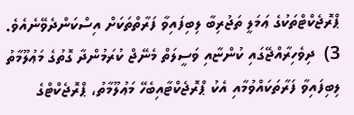ޕްރޮޖެކްޓްތަކުގެ ޢަމަލީ ތަޖުރިބާ ލިބިފައިވާ ފަރާތްތަކަށް އިސްކަންދެވޭނެއެވެ.
3)  ދިވެހިރާއްޖޭގައި ކުންޏާއި ވަސީލަތް މެނޭޖް ކުރަމުންދާ ގޮތުގެ މަޢުލޫމާތު ލިބިފައިވާ ފަރާތަކައްވުމާއި އެކު ޕްރޮޖެކްޓާއިބެހޭ މަޢުލޫމާތު، ޕްރޮޖެކްޓްގެ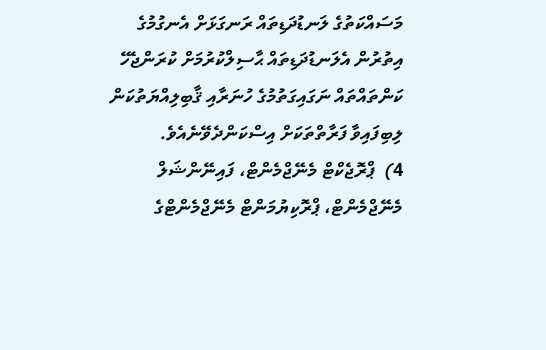މަސައްކަތުގެ ލަނޑުދަޑިތައް ރަނގަޅަށް އެނގުމުގެ އިތުރުން އެލަނޑުދަޑިތައް ޙާސިލްކުރުމަށް ކުރަންޖެހޭ ކަންތައްތައް ނަގައިގަތުމުގެ ހުނަރާއި ޤާބިލިއްޔަތުކަން ލިބިފައިވާ ފަރާތްތަކަށް އިސްކަންދެވޭނެއެވެ.
4)  ޕްރޮޖެކްޓް މެނޭޖްމެންޓް، ފައިނޭންޝަލް މެނޭޖްމެންޓް، ޕްރޮކިޔުމަންޓް މެނޭޖްމެންޓްގެ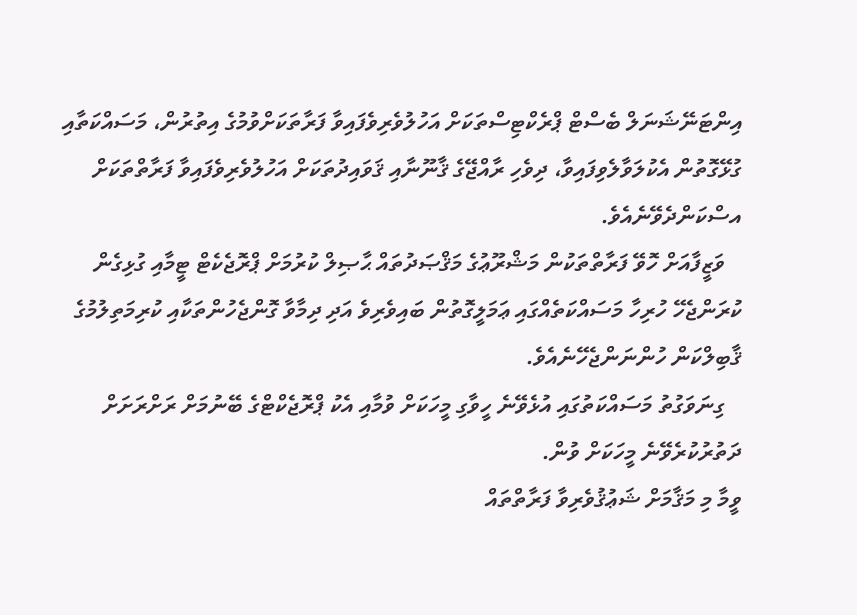އިންޓަނޭޝަނަލް ބެސްޓް ޕްރެކްޓިސްތަކަށް އަހުލުވެރިވެފައިވާ ފަރާތަކަށްވުމުގެ އިތުރުން، މަސައްކަތާއި ގުޅޭގޮތުން އެކުލަވާލެވިފައިވާ، ދިވެހި ރާއްޖޭގެ ޤާނޫނާއި ޤަވައިދުތަކަށް އަހުލުވެރިވެފައިވާ ފަރާތްތަކަށް އސްކަންދެވޭނެއެވެ.
   ވަޒީފާއަށް ހޮވޭ ފަރާތްތަކުން މަޝްރޫޢުގެ މަޤްޞަދުތައް ޙާޞިލް ކުރުމަށް ޕްރޮޖެކެޓް ޓީމާއި ގުޅިގެން ކުރަންޖެހޭ ހުރިހާ މަސައްކަތެއްގައި ޢަމަލީގޮތުން ބައިވެރިވެ އަދި ދިމާވާ ގޮންޖެހުންތަކާއި ކުރިމަތިލުމުގެ ޤާބިލްކަން ހުންނަންޖެހޭނެއެވެ.
   ގިނަވަގުތު މަސައްކަތުގައި އުޅެވޭނެ ހީވާގި މީހަކަށް ވުމާއި އެކު ޕްރޮޖެކްޓްގެ ބޭނުމަށް ރަށްރަށަށް ދަތުރުކުރެވޭނެ މީހަކަށް ވުން.
ވީމާ މި މަޤާމަށް ޝަޢުޤުވެރިވާ ފަރާތްތައް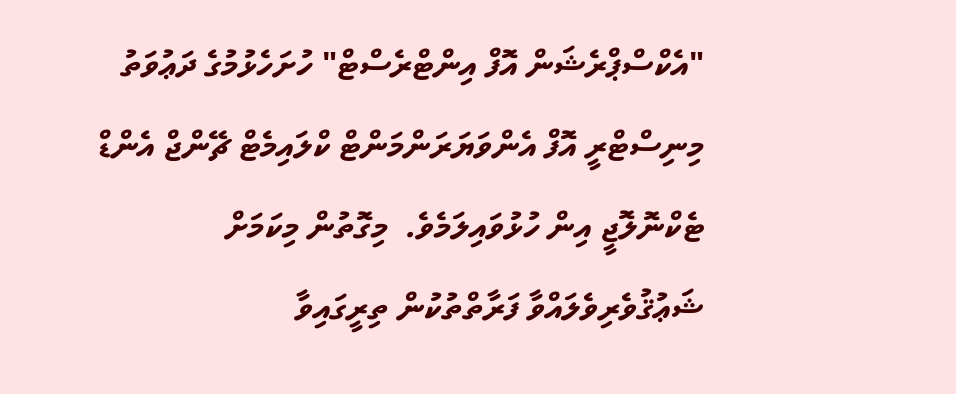"އެކްސްޕްރެޝަން އޮފް އިންޓްރެސްޓް" ހުށަހެޅުމުގެ ދަޢުވަތު މިނިސްޓްރީ އޮފް އެންވަޔަރަންމަންޓް ކްލައިމެޓް ޗޭންޖް އެންޑް ޓެކްނޮލޮޖީ އިން ހުޅުވައިލަމެވެ.  މިގޮތުން މިކަމަށް ޝަޢުޤުވެރިވެލައްވާ ފަރާތްތުކުން ތިރީގައިވާ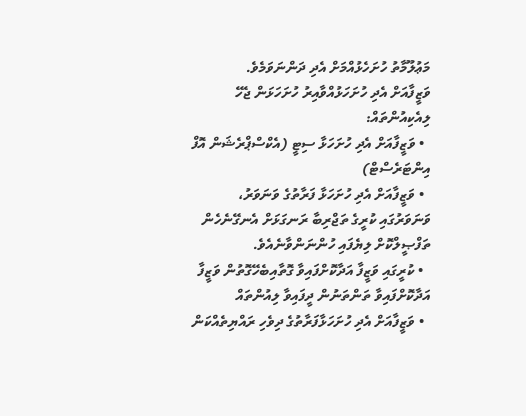މަޢުލޫމާތު ހުށަހެޅުއްމަށް އެދި ދަންނަވަމެވެ.
ވަޒީފާއަށް އެދި ހުށަހަޅުއްވާއިރު ހުށަހަޅަން ޖެހޭ ލިއެކިއުންތައް:
  • ވަޒީފާއަށް އެދި ހުށަހަޅާ ސިޓީ (އެކްސްޕްރެޝަން އޮފް އިންޓަރެސްޓް)
  • ވަޒީފާއަށް އެދި ހުށަހަޅާ ފަރާތުގެ ވަނަވަރު، ވަނަވަރުގައި ކުރީގެ ތަޖްރިބާ ރަނގަޅަށް އެނގޭނެހެން ތަފްޞީލްކޮށް ލިޔެފައި ހުންނަންވާނެއެވެ.
  • ކުރީގައި ވަޒީފާ އަދާކޮށްފައިވާ ގޮތާއިބެހޭގޮތުން ވަޒީފާ އަދާކޮށްފައިވާ ތަންތަނުން ދީފައިވާ ލިއުންތައް
  • ވަޒީފާއަށް އެދި ހުށަހަޅާފަރާތުގެ ދިވެހި ރައްޔިތެއްކަން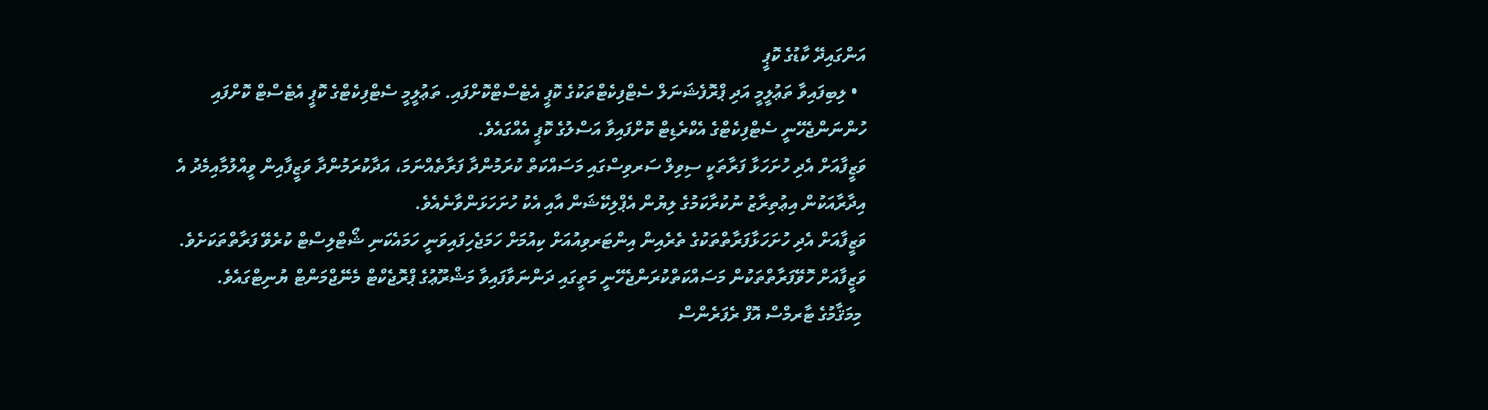އަންގައިދޭ ކާޑުގެ ކޮޕީ
  • ލިބިފައިވާ ތަޢުލީމީ އަދި ޕްރޮފެޝަނަލް ސެޓްފިކެޓްތަކުގެ ކޮޕީ އެޓެސްޓްކޮށްފައި. ތަޢުލީމީ ސެޓްފިކެޓްގެ ކޮޕީ އެޓެސްޓް ކޮށްފައި ހުންނަންޖެހޭނީ ސެޓްފިކެޓްގެ އެކްރެޑިޓް ކޮށްފައިވާ އަސްލުގެ ކޮޕީ އެއްގައެވެ.
ވަޒީފާއަށް އެދި ހުށަހަޅާ ފަރާތަކީ ސިވިލް ސަރވިސްގައި މަސައްކަތް ކުރަމުންދާ ފަރާތެއްނަމަ، އަދާކުރަމުންދާ ވަޒީފާއިން ވީއްލުމާއިމެދު އެ އިދާރާއަކުން އިޢުތިރާޒު ނުކުރާކަމުގެ ލިޔުން އެޕްލިކޭޝަން އާއި އެކު ހުށަހަޅަންވާނެއެވެ.
ވަޒީފާއަށް އެދި ހުށަހަޅާފަރާތްތަކުގެ ތެރެއިން އިންޓަރވިއުއަށް ކިއުމަށް ހަމަޖެހިފައިވަނީ ހަމައެކަނި ޝޯޓްލިސްޓް ކުރެވޭ ފަރާތްތަކަށެވެ.
ވަޒީފާއަށް ހޮވޭފަރާތްތަކުން މަސައްކަތްކުރަންޖެހޭނީ މަތީގައި ދަންނަވާފައިވާ މަޝްރޫޢުގެ ޕްރޮޖެކްޓް މެނޭޖްމަންޓް ޔުނިޓްގައެވެ.
 މިމަޤާމުގެ ޓާރމްސް އޮފް ރެފަރެންސް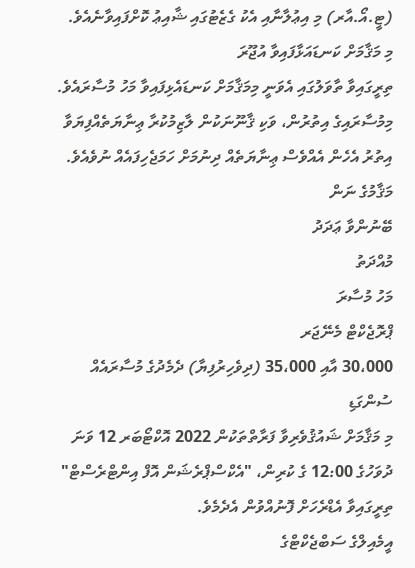(ޓީ.އޯ.އާރ) މި އިޢުލާނާއި އެކު ގެޒެޓުގައި ޝާއިޢު ކޮށްފައިވާނެއެވެ.
މި މަޤާމަށް ކަނޑައަޅާފައިވާ އުޖޫރަ
ތިރީގައިވާ ތާވަލުގައި އެވަނީ މިމަޤާމަށް ކަނޑައެޅިފައިވާ މަހު މުސާރައެވެ. މިމުސާރައިގެ އިތުރުން، ވަކި ޤާނޫނަކުން ލާޒިމުކުރާ ޢިނާޔަތެއްފިޔަވާ އިތުރު އެހެން އެއްވެސް ޢިނާޔަތެއް ދިނުމަށް ހަމަޖެހިފައެއް ނުވެއެވެ.
މަޤާމުގެ ނަން
ބޭނުންވާ ޢަދަދު
މުއްދަތު
މަހު މުސާރަ
ޕްރޮޖެކްޓް މެނޭޖަރ
30،000 އާއި 35،000 (ދިވެހިރުފިޔާ) ދެމެދުގެ މުސާރައެއް
ސުންގަޑި
މި މަޤާމަށް ޝައުޤުވެރިވާ ފަރާތްތަކުން 2022 އޮކްޓޯބަރ 12 ވަނަ ދުވަހުގެ 12:00 ގެ ކުރިން، "އެކްސްޕްރެޝަން އޮފް އިންޓްރެސްޓް" ތިރީގައިވާ އެޑްރެހަށް ފޮނުއްވުން އެދެމެވެ.
އީމެއިލްގެ ސަބްޖެކްޓްގެ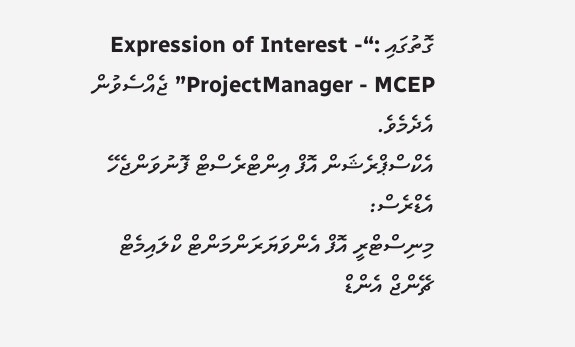ގޮތުގައި :“Expression of Interest - ProjectManager - MCEP” ޖެއްސެވުން އެދެމެވެ.
އެކްސްޕްރެޝަން އޮފް އިންޓްރެސްޓް ފޮނުވަންޖެހޭ އެޑްރެސް:
މިނިސްޓްރީ އޮފް އެންވަޔަރަންމަންޓް ކްލައިމެޓް ޗޭންޖް އެންޑް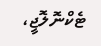ޓެކްނޮލޮޖީ،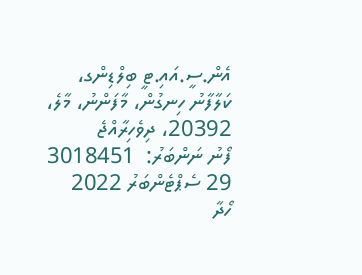އެން.ސީ.އައި.ޓީ ބިލްޑިންގ، ކަލާފާނު ހިނގުން، މާފަންނު، މާލެ، 20392، ދިވެހިރާއްޖެ
ފޯނު ނަންބަރު:  3018451
29 ސެޕްޓެންބަރު 2022
ހޯދާ